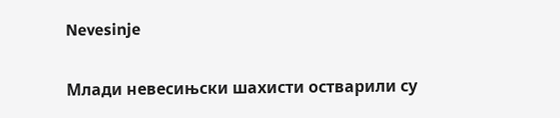Nevesinje

Млади невесињски шахисти остварили су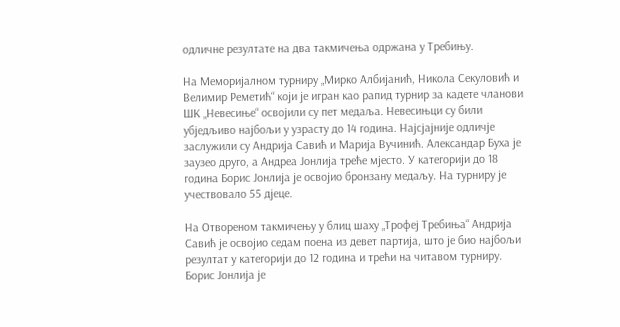одличне резултате на два такмичења одржана у Требињу.

На Меморијалном турниру „Мирко Албијанић, Никола Секуловић и Велимир Реметић“ који је игран као рапид турнир за кадете чланови ШК „Невесиње“ освојили су пет медаља. Невесињци су били убједљиво најбољи у узрасту до 14 година. Најсјајније одличје заслужили су Андрија Савић и Марија Вучинић. Александар Буха је заузео друго, а Андреа Јонлија треће мјесто. У категорији до 18 година Борис Јонлија је освојио бронзану медаљу. На турниру је учествовало 55 дјеце.

На Отвореном такмичењу у блиц шаху „Трофеј Требиња“ Андрија Савић је освојио седам поена из девет партија, што је био најбољи резултат у категорији до 12 година и трећи на читавом турниру. Борис Јонлија је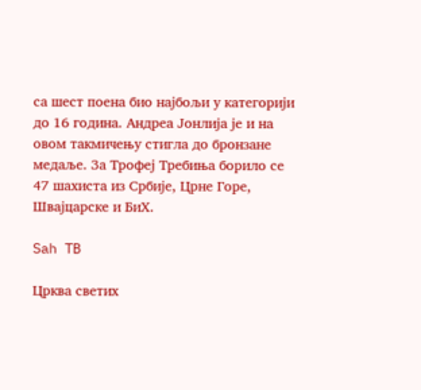са шест поена био најбољи у категорији до 16 година. Андреа Јонлија је и на овом такмичењу стигла до бронзане медаље. За Трофеј Требиња борило се 47 шахиста из Србије, Црне Горе, Швајцарске и БиХ.

Sah TB

Црква светих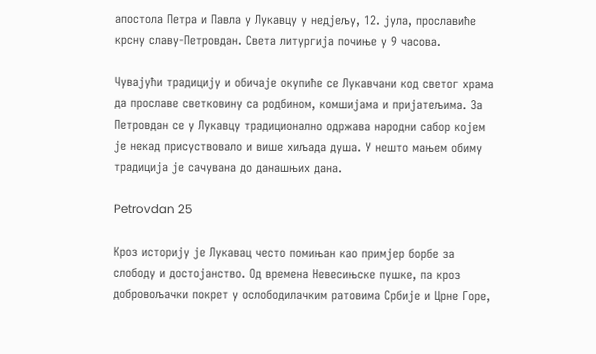апостола Петра и Павла у Лукавцу у недјељу, 12. јула, прославиће крсну славу-Петровдан. Света литургија почиње у 9 часова.

Чувајући традицију и обичаје окупиће се Лукавчани код светог храма да прославе светковину са родбином, комшијама и пријатељима. За Петровдан се у Лукавцу традиционално одржава народни сабор којем је некад присуствовало и више хиљада душа. У нешто мањем обиму традиција је сачувана до данашњих дана.

Petrovdan 25

Кроз историју је Лукавац често помињан као примјер борбе за слободу и достојанство. Од времена Невесињске пушке, па кроз добровољачки покрет у ослободилачким ратовима Србије и Црне Горе,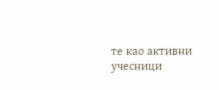те као активни учесници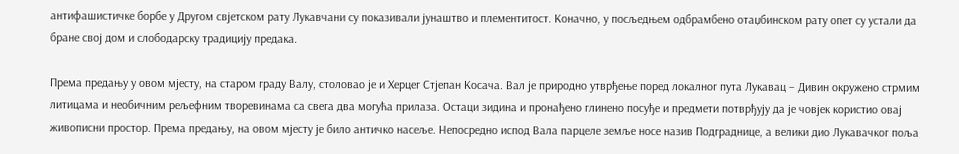антифашистичке борбе у Другом свјетском рату Лукавчани су показивали јунаштво и плементитост. Коначно, у посљедњем одбрамбено отаџбинском рату опет су устали да бране свој дом и слободарску традицију предака.

Према предању у овом мјесту, на старом граду Валу, столовао је и Херцег Стјепан Косача. Вал је природно утврђење поред локалног пута Лукавац – Дивин окружено стрмим литицама и необичним рељефним творевинама са свега два могућа прилаза. Остаци зидина и пронађено глинено посуђе и предмети потврђују да је човјек користио овај живописни простор. Према предању, на овом мјесту је било античко насеље. Непосредно испод Вала парцеле земље носе назив Подграднице, а велики дио Лукавачког поља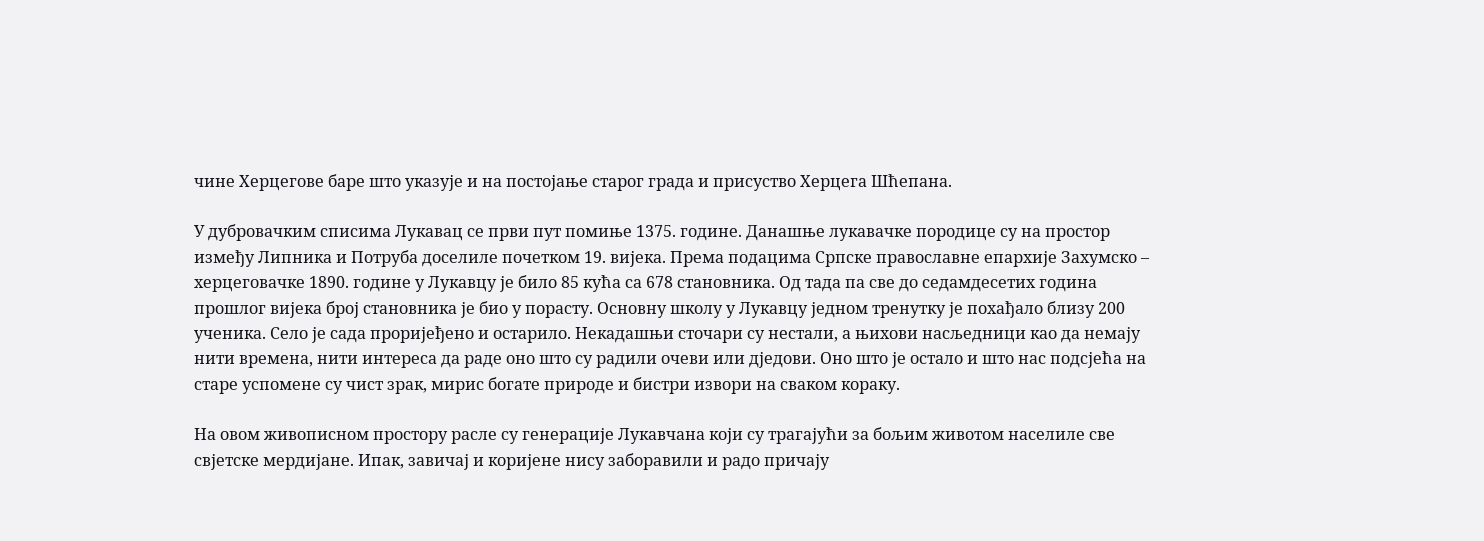чине Херцегове баре што указује и на постојање старог града и присуство Херцега Шћепана.

У дубровачким списима Лукавац се први пут помиње 1375. године. Данашње лукавачке породице су на простор између Липника и Потруба доселиле почетком 19. вијека. Према подацима Српске православне епархије Захумско – херцеговачке 1890. године у Лукавцу је било 85 кућа са 678 становника. Од тада па све до седамдесетих година прошлог вијека број становника је био у порасту. Основну школу у Лукавцу једном тренутку је похађало близу 200 ученика. Село је сада проријеђено и остарило. Некадашњи сточари су нестали, а њихови насљедници као да немају нити времена, нити интереса да раде оно што су радили очеви или дједови. Оно што је остало и што нас подсјећа на старе успомене су чист зрак, мирис богате природе и бистри извори на сваком кораку.

На овом живописном простору расле су генерације Лукавчана који су трагајући за бољим животом населиле све свјетске мердијане. Ипак, завичај и коријене нису заборавили и радо причају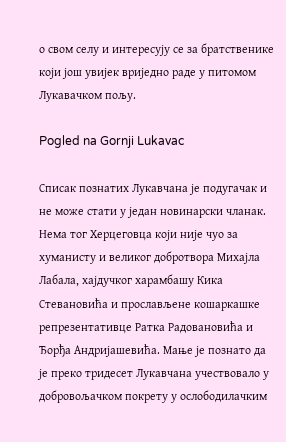о свом селу и интересују се за братственике који још увијек вриједно раде у питомом Лукавачком пољу.

Pogled na Gornji Lukavac

Списак познатих Лукавчана је подугачак и не може стати у један новинарски чланак. Нема тог Херцеговца који није чуо за хуманисту и великог добротвора Михајла Лабала, хајдучког харамбашу Кика Стевановића и прослављене кошаркашке репрезентативце Ратка Радовановића и Ђорђа Андријашевића. Мање је познато да је преко тридесет Лукавчана учествовало у добровољачком покрету у ослободилачким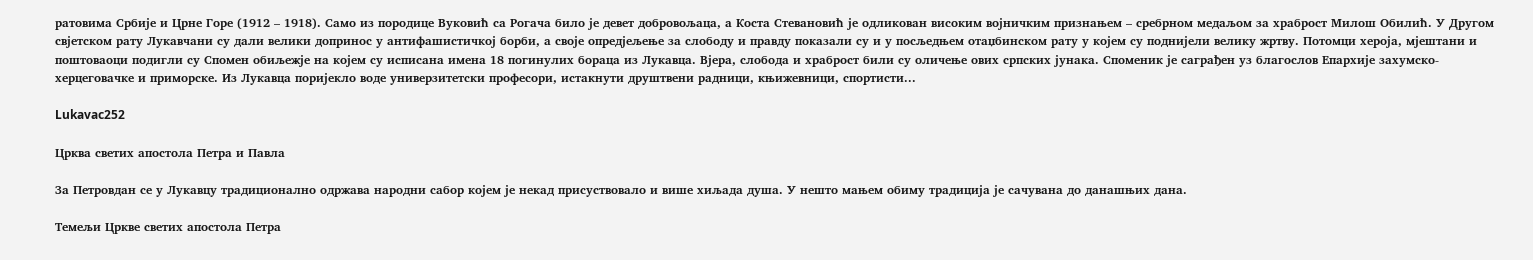ратовима Србије и Црне Горе (1912 – 1918). Само из породице Вуковић са Рогача било је девет добровољаца, а Коста Стевановић је одликован високим војничким признањем – сребрном медаљом за храброст Милош Обилић. У Другом свјетском рату Лукавчани су дали велики допринос у антифашистичкој борби, а своје опредјељење за слободу и правду показали су и у посљедњем отаџбинском рату у којем су поднијели велику жртву. Потомци хероја, мјештани и поштоваоци подигли су Спомен обиљежје на којем су исписана имена 18 погинулих бораца из Лукавца. Вјера, слобода и храброст били су оличење ових српских јунака. Споменик је саграђен уз благослов Епархије захумско-херцеговачке и приморске. Из Лукавца поријекло воде универзитетски професори, истакнути друштвени радници, књижевници, спортисти...

Lukavac252

Црква светих апостола Петра и Павла

За Петровдан се у Лукавцу традиционално одржава народни сабор којем је некад присуствовало и више хиљада душа. У нешто мањем обиму традиција је сачувана до данашњих дана.

Темељи Цркве светих апостола Петра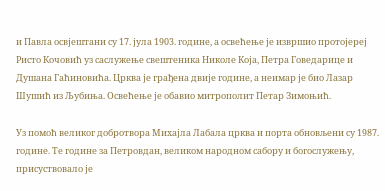и Павла освјештани су 17. јула 1903. године, а освећење је извршио протојереј Ристо Кочовић уз саслужење свештеника Николе Која, Петра Говедарице и Душана Гаћиновића. Црква је грађена двије године, а неимар је био Лазар Шушић из Љубиња. Освећење је обавио митрополит Петар Зимоњић.

Уз помоћ великог добротвора Михајла Лабала црква и порта обновљени су 1987. године. Те године за Петровдан, великом народном сабору и богослужењу, присуствовало је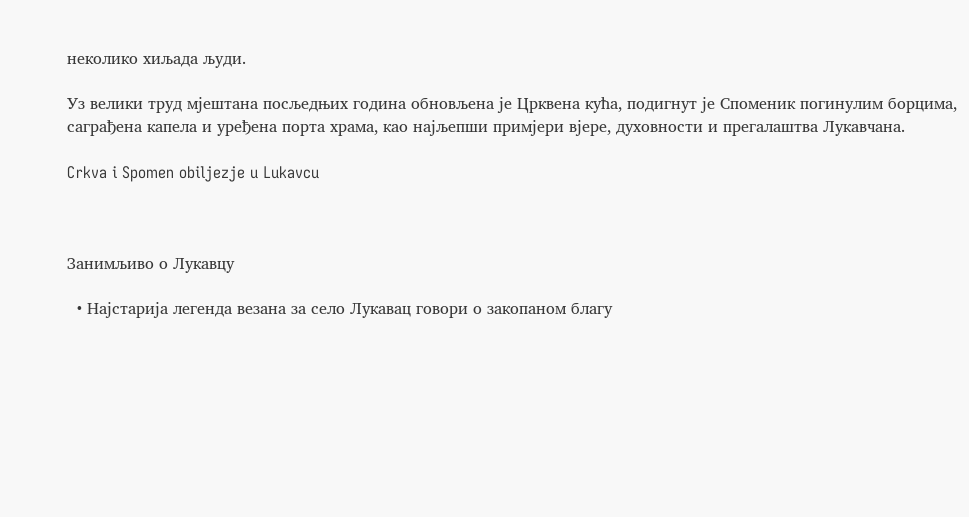неколико хиљада људи.

Уз велики труд мјештана посљедњих година обновљена је Црквена кућа, подигнут је Споменик погинулим борцима, саграђена капела и уређена порта храма, као најљепши примјери вјере, духовности и прегалаштва Лукавчана.

Crkva i Spomen obiljezje u Lukavcu



Занимљиво о Лукавцу

  • Најстарија легенда везана за село Лукавац говори о закопаном благу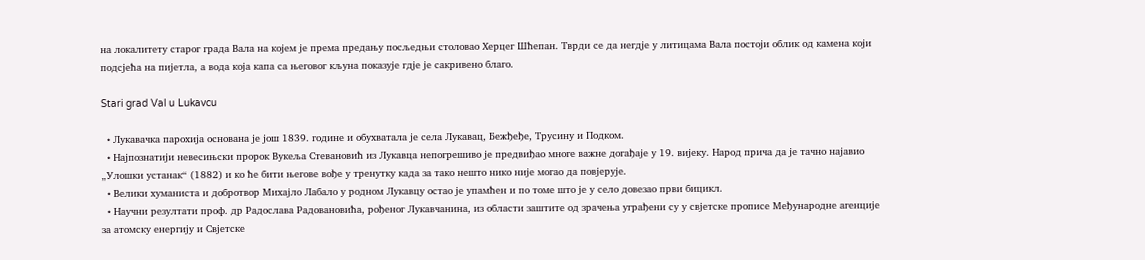на локалитету старог града Вала на којем је према предању посљедњи столовао Херцег Шћепан. Тврди се да негдје у литицама Вала постоји облик од камена који подсјећа на пијетла, а вода која капа са његовог кљуна показује гдје је сакривено благо.

Stari grad Val u Lukavcu

  • Лукавачка парохија основана је joш 1839. године и обухватала је села Лукавац, Бежђеђе, Трусину и Подком.
  • Најпознатији невесињски пророк Вукеља Стевановић из Лукавца непогрешиво је предвиђао многе важне догађаје у 19. вијеку. Народ прича да је тачно најавио „Улошки устанак“ (1882) и ко ће бити његове вође у тренутку када за тако нешто нико није могао да повјерује.
  • Велики хуманиста и добротвор Михајло Лабало у родном Лукавцу остао је упамћен и по томе што је у село довезао први бицикл.
  • Научни резултати проф. др Радослава Радовановића, рођеног Лукавчанина, из области заштите од зрачења уграђени су у свјетске прописе Међународне агенције за атомску енергију и Свјетске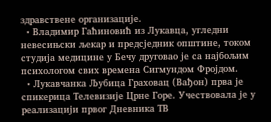здравствене организације.
  • Владимир Гаћиновић из Лукавца, угледни невесињски љекар и предсједник општине, током студија медицине у Бечу друговао је са најбољим психологом свих времена Сигмундом Фројдом.
  • Лукавчанка Љубица Граховац (Вађон) прва је спикерица Телевизије Црне Горе. Учествовала је у реализацији првог Дневника ТВ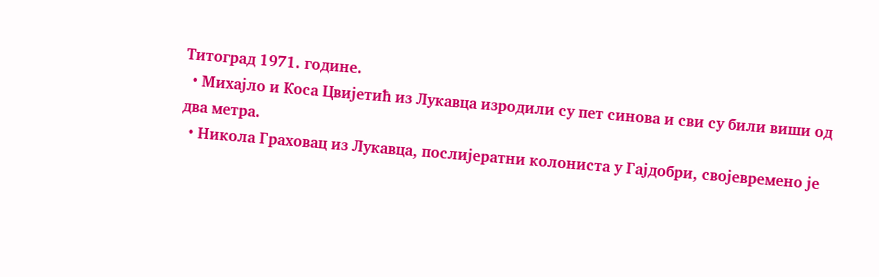Титоград 1971. године.
  • Михајло и Коса Цвијетић из Лукавца изродили су пет синова и сви су били виши од два метра.
  • Никола Граховац из Лукавца, послијератни колониста у Гајдобри, својевремено је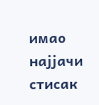имао најјачи стисак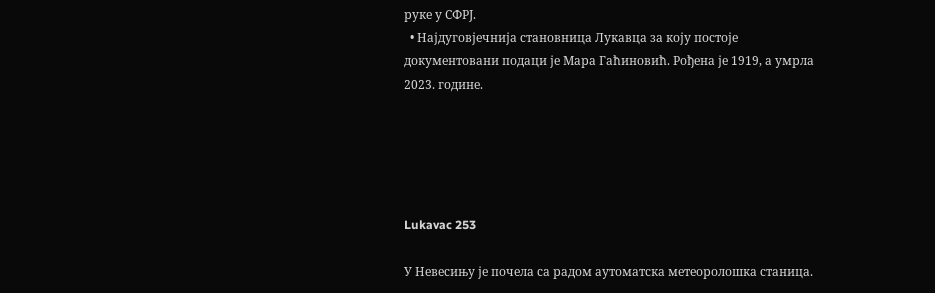руке у СФРЈ.
  • Најдуговјечнија становница Лукавца за коју постоје документовани подаци је Мара Гаћиновић. Рођена је 1919, а умрла 2023. године.





Lukavac 253

У Невесињу је почела са радом аутоматска метеоролошка станица.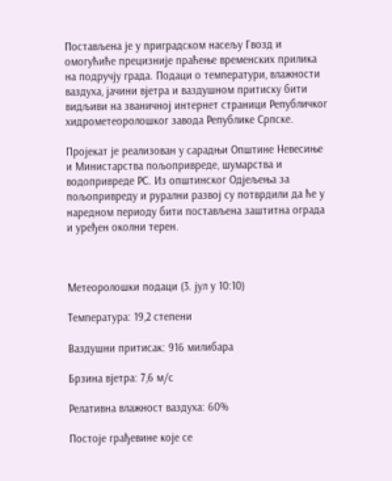Постављена је у приградском насељу Гвозд и омогућиће прецизније праћење временских прилика на подручју града. Подаци о температури, влажности ваздуха, јачини вјетра и ваздушном притиску бити видљиви на званичној интернет страници Републичког хидрометеоролошког завода Републике Српске.

Пројекат је реализован у сарадњи Општине Невесиње и Министарства пољопривреде, шумарства и водопривреде РС. Из општинског Одјељења за пољопривреду и рурални развој су потврдили да ће у наредном периоду бити постављена заштитна ограда и уређен околни терен.



Метеоролошки подаци (3. јул у 10:10)

Температура: 19,2 степени

Ваздушни притисак: 916 милибара

Брзина вјетра: 7,6 м/с

Релативна влажност ваздуха: 60%

Постоје грађевине које се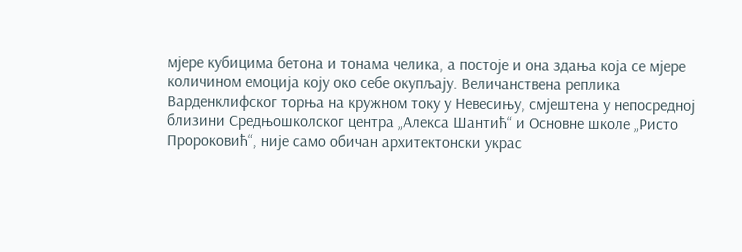мјере кубицима бетона и тонама челика, а постоје и она здања која се мјере количином емоција коју око себе окупљају. Величанствена реплика Варденклифског торња на кружном току у Невесињу, смјештена у непосредној близини Средњошколског центра „Алекса Шантић“ и Основне школе „Ристо Пророковић“, није само обичан архитектонски украс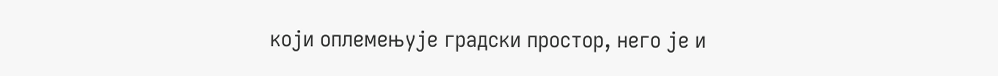који оплемењује градски простор, него је и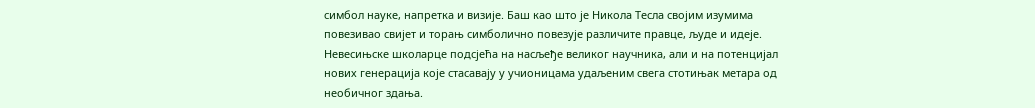симбол науке, напретка и визије. Баш као што је Никола Тесла својим изумима повезивао свијет и торањ симболично повезује различите правце, људе и идеје. Невесињске школарце подсјећа на насљеђе великог научника, али и на потенцијал нових генерација које стасавају у учионицама удаљеним свега стотињак метара од необичног здања.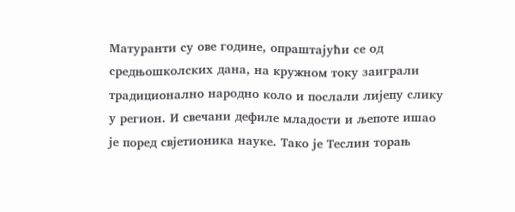Матуранти су ове године, опраштајући се од средњошколских дана, на кружном току заиграли традиционално народно коло и послали лијепу слику у регион. И свечани дефиле младости и љепоте ишао је поред свјетионика науке. Тако је Теслин торањ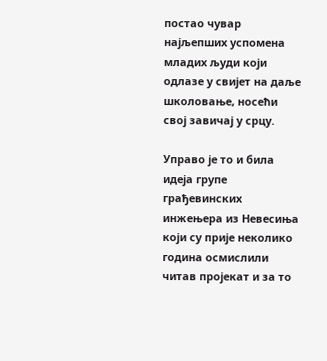постао чувар најљепших успомена младих људи који одлазе у свијет на даље школовање, носећи свој завичај у срцу.

Управо је то и била идеја групе грађевинских инжењера из Невесиња који су прије неколико година осмислили читав пројекат и за то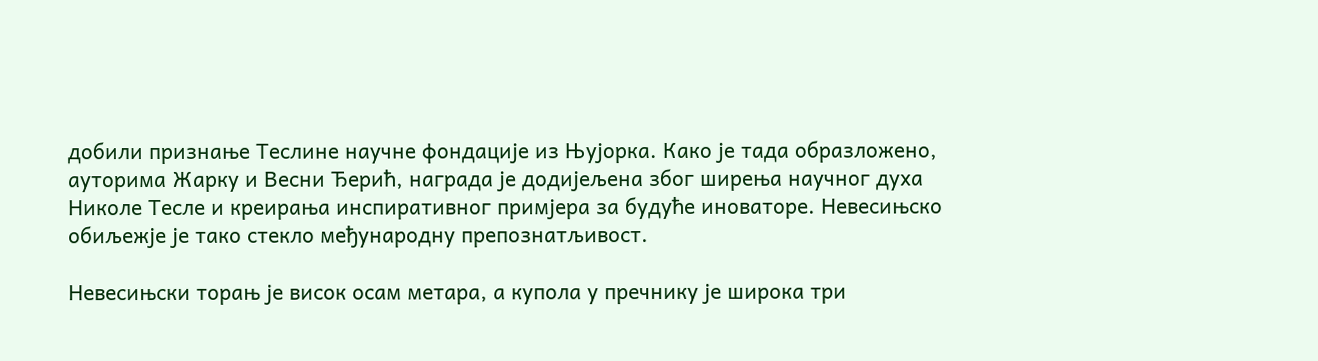добили признање Теслине научне фондације из Њујорка. Како је тада образложено, ауторима Жарку и Весни Ђерић, награда је додијељена због ширења научног духа Николе Тесле и креирања инспиративног примјера за будуће иноваторе. Невесињско обиљежје је тако стекло међународну препознатљивост.

Невесињски торањ је висок осам метара, а купола у пречнику је широка три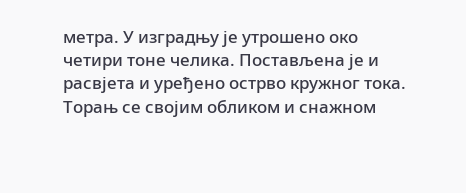метра. У изградњу је утрошено око четири тоне челика. Постављена је и расвјета и уређено острво кружног тока. Торањ се својим обликом и снажном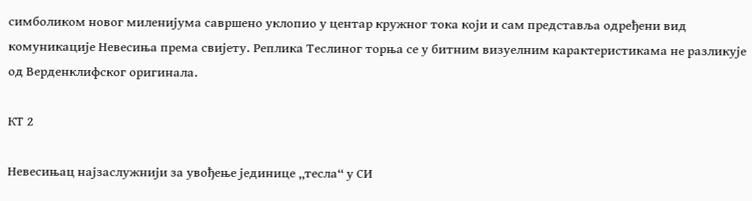симболиком новог миленијума савршено уклопио у центар кружног тока који и сам представља одређени вид комуникације Невесиња према свијету. Реплика Теслиног торња се у битним визуелним карактеристикама не разликује од Верденклифског оригинала.

КТ 2

Невесињац најзаслужнији за увођење јединице „тесла“ у СИ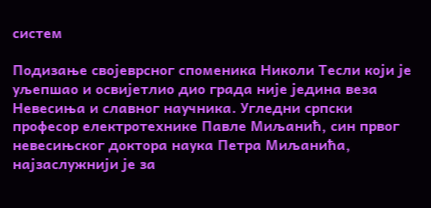систем

Подизање својеврсног споменика Николи Тесли који је уљепшао и освијетлио дио града није једина веза Невесиња и славног научника. Угледни српски професор електротехнике Павле Миљанић, син првог невесињског доктора наука Петра Миљанића, најзаслужнији је за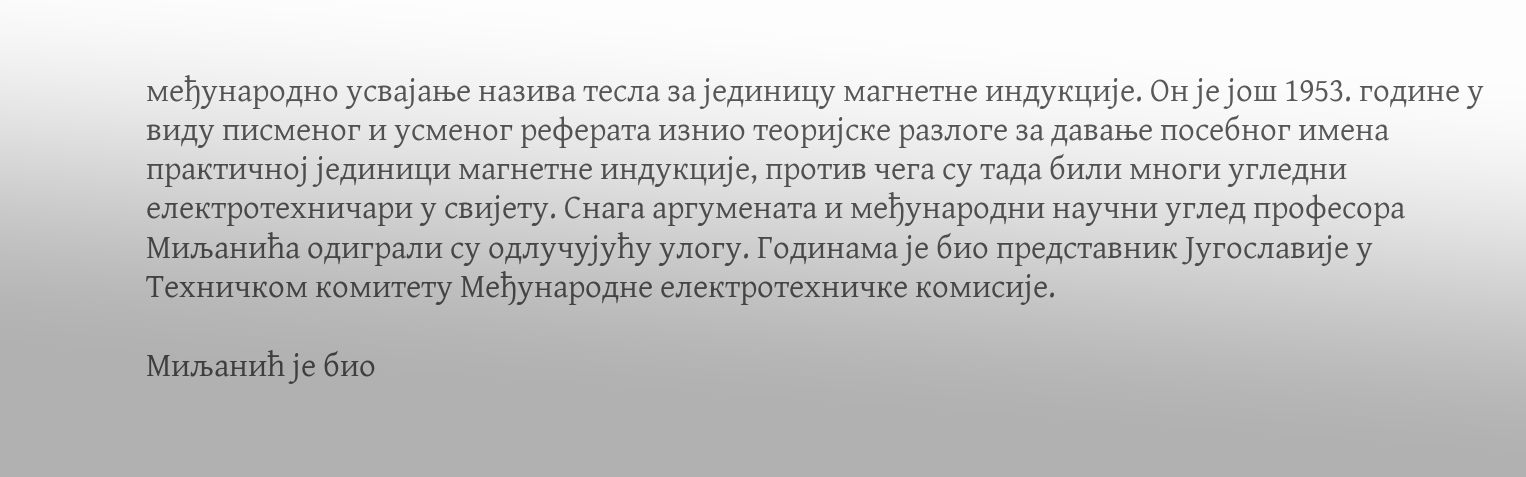међународно усвајање назива тесла за јединицу магнетне индукције. Он је још 1953. године у виду писменог и усменог реферата изнио теоријске разлоге за давање посебног имена практичној јединици магнетне индукције, против чега су тада били многи угледни електротехничари у свијету. Снага аргумената и међународни научни углед професора Миљанића одиграли су одлучујућу улогу. Годинама је био представник Југославије у Техничком комитету Међународне електротехничке комисије.

Миљанић је био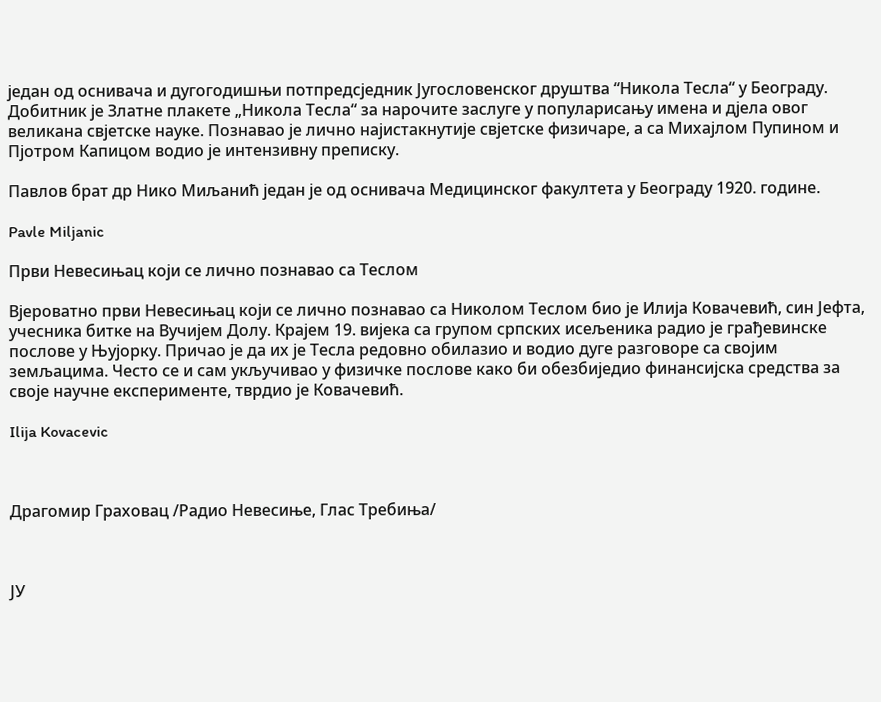један од оснивача и дугогодишњи потпредсједник Југословенског друштва “Никола Теслa“ у Београду. Добитник је Златне плакете „Никола Тесла“ за нарочите заслуге у популарисању имена и дјела овог великана свјетске науке. Познавао је лично најистакнутије свјетске физичаре, а са Михајлом Пупином и Пјотром Капицом водио је интензивну преписку.

Павлов брат др Нико Миљанић један је од оснивача Медицинског факултета у Београду 1920. године.

Pavle Miljanic

Први Невесињац који се лично познавао са Теслом

Вјероватно први Невесињац који се лично познавао са Николом Теслом био је Илија Ковачевић, син Јефта, учесника битке на Вучијем Долу. Крајем 19. вијека са групом српских исељеника радио је грађевинске послове у Њујорку. Причао је да их је Тесла редовно обилазио и водио дуге разговоре са својим земљацима. Често се и сам укључивао у физичке послове како би обезбиједио финансијска средства за своје научне експерименте, тврдио је Ковачевић.

Ilija Kovacevic



Драгомир Граховац /Радио Невесиње, Глас Требиња/



ЈУ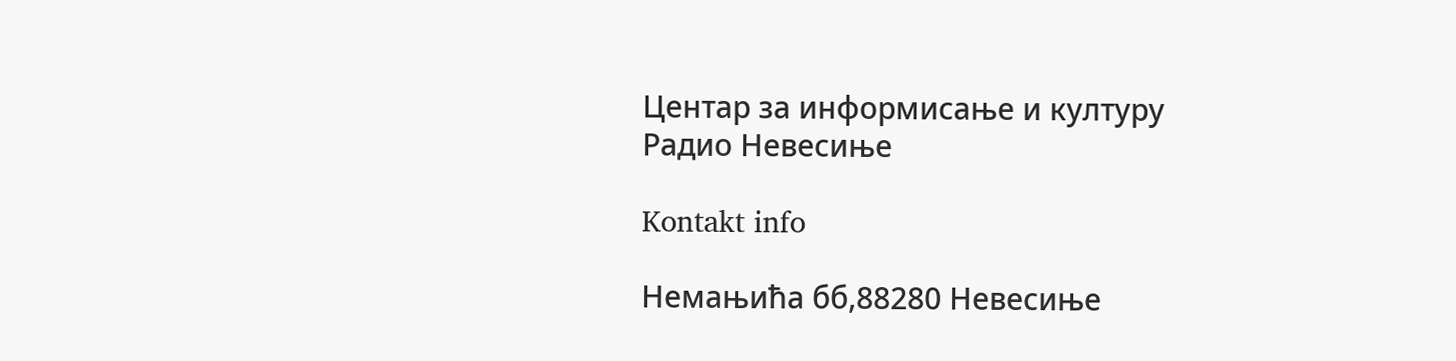Центар за информисање и културу
Радио Невесиње

Kontakt info

Немањића бб,88280 Невесиње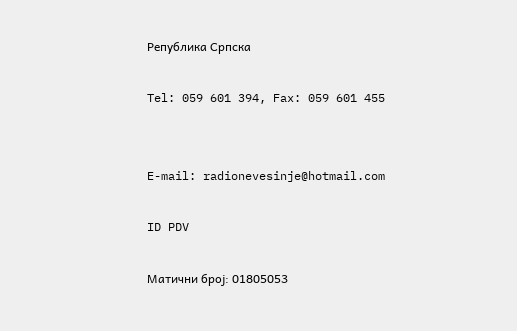Република Српска

Tel: 059 601 394, Fax: 059 601 455


E-mail: radionevesinje@hotmail.com

ID PDV

Матични број: 01805053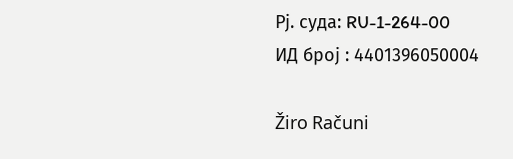Рј. суда: RU-1-264-00
ИД број : 4401396050004

Žiro Računi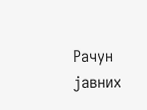Рачун јавних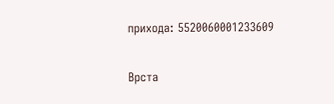прихода: 5520060001233609

Врста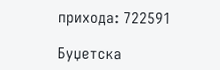прихода: 722591

Буџетска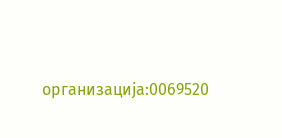организација:0069520